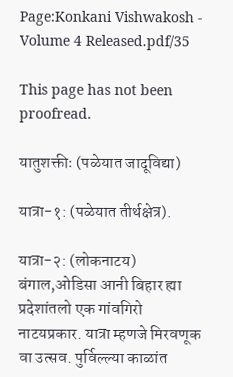Page:Konkani Vishwakosh - Volume 4 Released.pdf/35

This page has not been proofread.

यातुशक्तीः (पळेयात जादूविद्या)

यात्रा-१: (पळेयात तीर्थक्षेत्र).

यात्रा-२: (लोकनाटय) बंगाल,ओडिसा आनी बिहार ह्या प्रदेशांतलो एक गांवगिरो नाटयप्रकार. यात्रा म्हणजे मिरवणूक वा उत्सव. पुर्विल्ल्या काळांत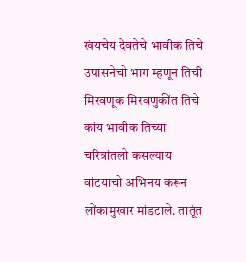खंयचेय देवतेचे भावीक तिचे उपासनेचो भाग म्हणून तिची मिरवणूक मिरवणुकींत तिचे कांय भावीक तिच्या चरित्रांतलो कसल्याय वांटयाचो अभिनय करून लोंकामुखार मांडटाले. तातूंत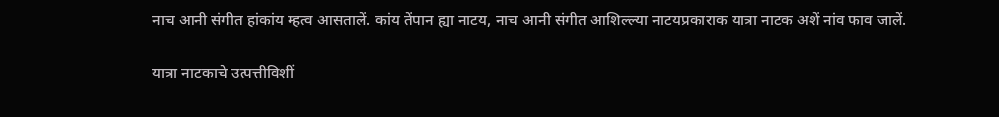नाच आनी संगीत हांकांय म्हत्व आसतालें. कांय तेंपान ह्या नाटय, नाच आनी संगीत आशिल्ल्या नाटयप्रकाराक यात्रा नाटक अशें नांव फाव जालें.

यात्रा नाटकाचे उत्पत्तीविशीं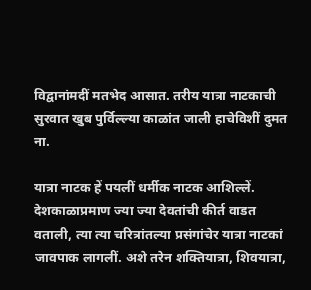विद्वानांमदीं मतभेद आसात. तरीय यात्रा नाटकाची सुरवात खुब पुर्विल्ल्या काळांत जाली हाचेविशीं दुमत ना.

यात्रा नाटक हें पयलीं धर्मीक नाटक आशिल्लें. देशकाळाप्रमाण ज्या ज्या देवतांची कीर्त वाडत वताली, त्या त्या चरित्रांतल्या प्रसंगांचेर यात्रा नाटकां जावपाक लागलीं. अशे तरेन शक्तियात्रा, शिवयात्रा,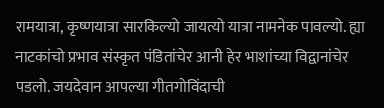रामयात्रा, कृष्णयात्रा सारकिल्यो जायत्यो यात्रा नामनेक पावल्यो. ह्या नाटकांचो प्रभाव संस्कृत पंडितांचेर आनी हेर भाशांच्या विद्वानांचेर पडलो. जयदेवान आपल्या गीतगोविंदाची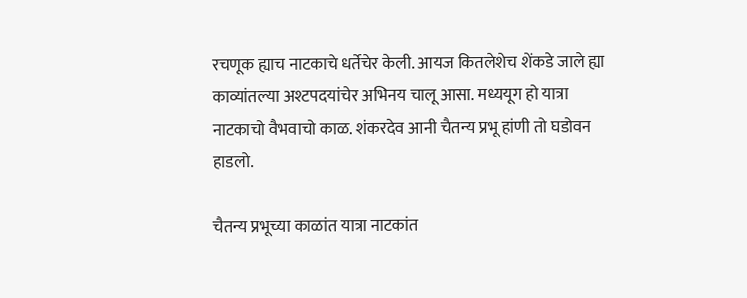रचणूक ह्याच नाटकाचे धर्तेचेर केली. आयज कितलेशेच शेंकडे जाले ह्या काव्यांतल्या अश्टपदयांचेर अभिनय चालू आसा. मध्ययूग हो यात्रा नाटकाचो वैभवाचो काळ. शंकरदेव आनी चैतन्य प्रभू हांणी तो घडोवन हाडलो.

चैतन्य प्रभूच्या काळांत यात्रा नाटकांत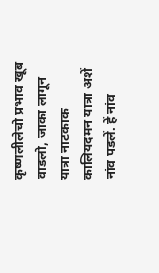कृष्णलीलेचो प्रभाव खूब वाडलो, जाका लागून यात्रा नाटकाक कालियदमन यात्रा अशें नांव पडलें. हें नांव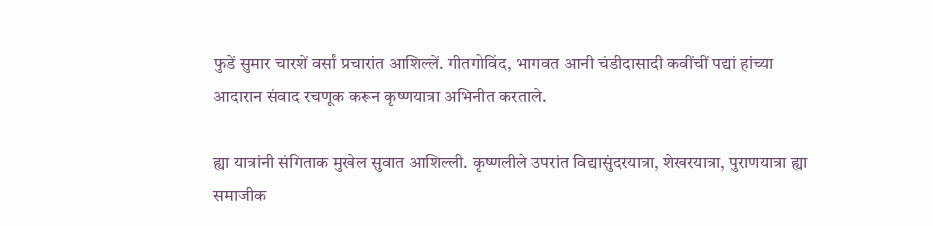फुडें सुमार चारशें वर्सां प्रचारांत आशिल्लें. गीतगोविंद, भागवत आनी चंडीदासादी कवींचीं पद्यां हांच्या आदारान संवाद रचणूक करून कृष्णयात्रा अभिनीत करताले.

ह्या यात्रांनी संगिताक मुखेल सुवात आशिल्ली. कृष्णलीले उपरांत विद्यासुंदरयात्रा, शेखरयात्रा, पुराणयात्रा ह्या समाजीक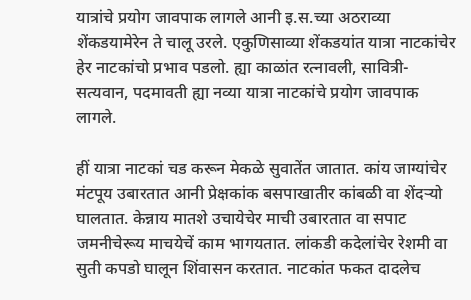यात्रांचे प्रयोग जावपाक लागले आनी इ.स.च्या अठराव्या शेंकडयामेरेन ते चालू उरले. एकुणिसाव्या शेंकडयांत यात्रा नाटकांचेर हेर नाटकांचो प्रभाव पडलो. ह्या काळांत रत्नावली, सावित्री-सत्यवान, पदमावती ह्या नव्या यात्रा नाटकांचे प्रयोग जावपाक लागले.

हीं यात्रा नाटकां चड करून मेकळे सुवातेंत जातात. कांय जाग्यांचेर मंटपूय उबारतात आनी प्रेक्षकांक बसपाखातीर कांबळी वा शेंदऱ्यो घालतात. केन्नाय मातशे उचायेचेर माची उबारतात वा सपाट जमनीचेरूय माचयेचें काम भागयतात. लांकडी कदेलांचेर रेशमी वा सुती कपडो घालून शिंवासन करतात. नाटकांत फकत दादलेच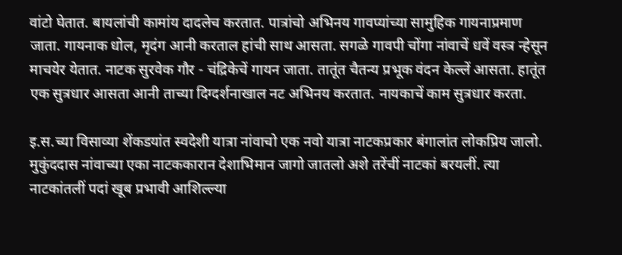वांटो घेतात. बायलांची कामांय दादलेच करतात. पात्रांचो अभिनय गावप्यांच्या सामुहिक गायनाप्रमाण जाता. गायनाक धोल, मृदंग आनी करताल हांची साथ आसता. सगळे गावपी चोंगा नांवाचें धवें वस्त्र न्हेसून माचयेर येतात. नाटक सुरवेक गौर - चंद्रिकेचें गायन जाता. तातूंत चैतन्य प्रभूक वंदन केल्लें आसता. हातूंत एक सुत्रधार आसता आनी ताच्या दिग्दर्शनाखाल नट अभिनय करतात. नायकाचें काम सुत्रधार करता.

इ.स.च्या विसाव्या शेंकडयांत स्वदेशी यात्रा नांवाचो एक नवो यात्रा नाटकप्रकार बंगालांत लोकप्रिय जालो. मुकुंददास नांवाच्या एका नाटककारान देशाभिमान जागो जातलो अशे तरेंचीं नाटकां बरयलीं. त्या नाटकांतलीं पदां खूब प्रभावी आशिल्ल्या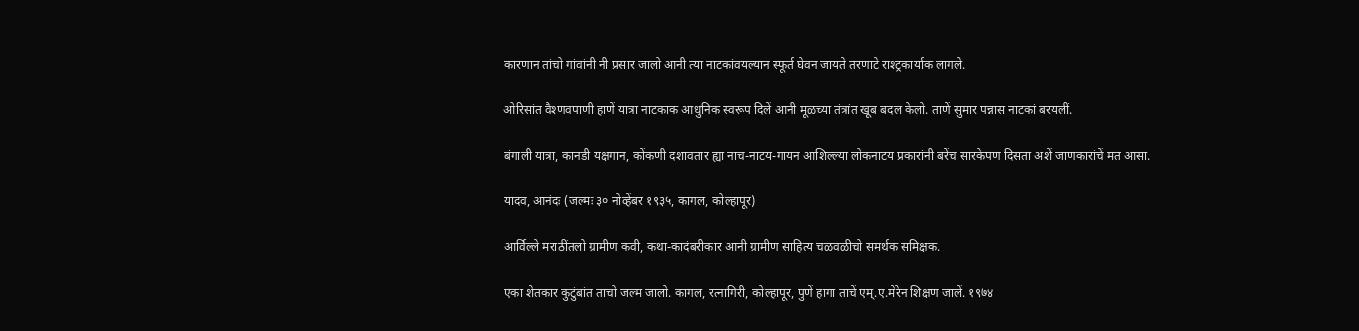कारणान तांचो गांवांनी नी प्रसार जालो आनी त्या नाटकांवयल्यान स्फूर्त घेवन जायते तरणाटे राश्ट्रकार्याक लागले.

ओरिसांत वैश्णवपाणी हाणें यात्रा नाटकाक आधुनिक स्वरूप दिलें आनी मूळच्या तंत्रांत खूब बदल केलो. ताणें सुमार पन्नास नाटकां बरयलीं.

बंगाली यात्रा, कानडी यक्षगान, कोंकणी दशावतार ह्या नाच-नाटय-गायन आशिल्ल्या लोकनाटय प्रकारांनी बरेंच सारकेपण दिसता अशें जाणकारांचें मत आसा.

यादव, आनंदः (जल्मः ३० नोव्हेंबर १९३५, कागल, कोल्हापूर)

आर्विल्ले मराठींतलो ग्रामीण कवी, कथा-कादंबरीकार आनी ग्रामीण साहित्य चळवळीचो समर्थक समिक्षक.

एका शेतकार कुटुंबांत ताचो जल्म जालो. कागल, रत्नागिरी, कोल्हापूर, पुणें हागा ताचें एम्.ए.मेरेन शिक्षण जालें. १९७४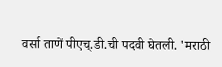वर्सा ताणें पीएच्.डी.ची पदवी घेतली. 'मराठी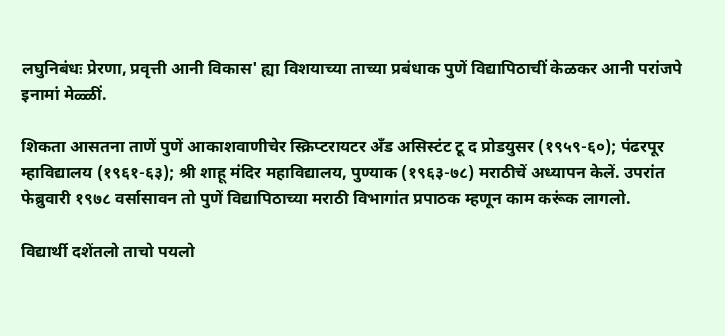लघुनिबंधः प्रेरणा, प्रवृत्ती आनी विकास' ह्या विशयाच्या ताच्या प्रबंधाक पुणें विद्यापिठाचीं केळकर आनी परांजपे इनामां मेळ्ळीं.

शिकता आसतना ताणें पुणें आकाशवाणीचेर स्क्रिप्टरायटर अँड असिस्टंट टू द प्रोडयुसर (१९५९-६०); पंढरपूर म्हाविद्यालय (१९६१-६३); श्री शाहू मंदिर महाविद्यालय, पुण्याक (१९६३-७८) मराठीचें अध्यापन केलें. उपरांत फेब्रुवारी १९७८ वर्सासावन तो पुणें विद्यापिठाच्या मराठी विभागांत प्रपाठक म्हणून काम करूंक लागलो.

विद्यार्थी दशेंतलो ताचो पयलो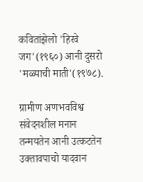कवितांझेलो 'हिरवे जग'(१९६०) आनी दुसरो 'मळ्याची माती'(१९७८).

ग्रामीण अणभवविश्व संवेदनशील मनान तन्मयतेन आनी उत्कटतेन उक्तावपाचो यादवान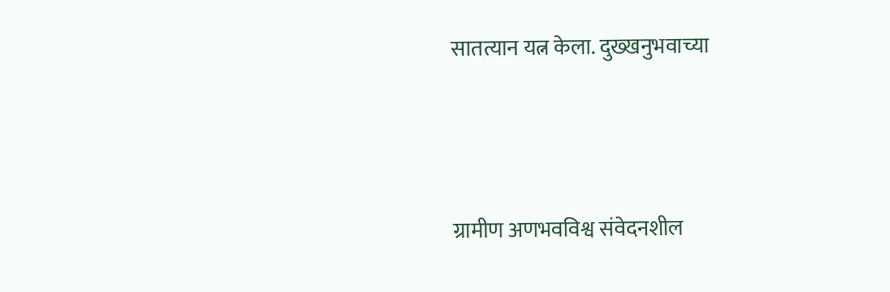सातत्यान यत्न केला. दुख्खनुभवाच्या



ग्रामीण अणभवविश्व संवेदनशील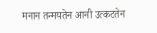मनान तन्मयतेन आनी उत्कटतेन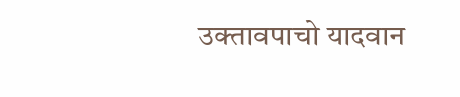उक्तावपाचो यादवान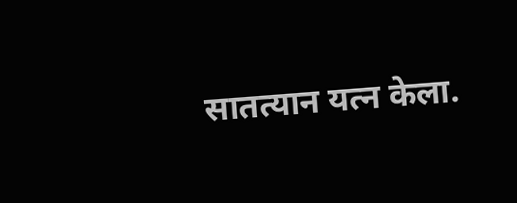सातत्यान यत्न केला.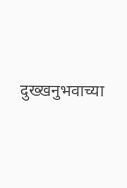दुख्खनुभवाच्या